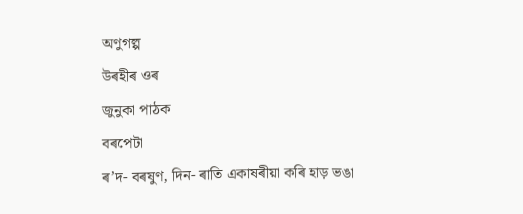অণুগল্প
উৰহীৰ ওৰ
জুনুকা পাঠক
বৰপেটা
ৰ’দ- বৰষুণ, দিন- ৰাতি একাষৰীয়া কৰি হাড় ভঙা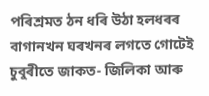পৰিশ্ৰমত ঠন ধৰি উঠা হলধৰৰ বাগানখন ঘৰখনৰ লগতে গোটেই চুবুৰীতে জাকত- জিলিকা আৰু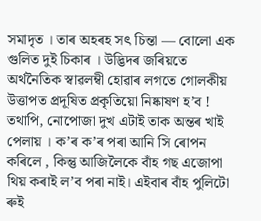সমাদৃত । তাৰ অহৰহ সৎ চিন্তা — বোলো এক গুলিত দুই চিকাৰ । উদ্ভিদৰ জৰিয়তে অৰ্থনৈতিক স্বাৱলম্বী হোৱাৰ লগতে গোলকীয় উত্তাপত প্ৰদূষিত প্ৰকৃতিয়ো নিষ্কাষণ হ’ব ! তথাপি, নোপোজা দুখ এটাই তাক অন্তৰ খাই পেলায় । ক’ৰ ক’ৰ পৰা আনি সি ৰোপন কৰিলে , কিন্তু আজিলৈকে বাঁহ গছ এজোপা থিয় কৰাই ল’ব পৰা নাই। এইবাৰ বাঁহ পুলিটো ৰুই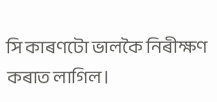সি কাৰণটো ভালকৈ নিৰীক্ষণ কৰাত লাগিল।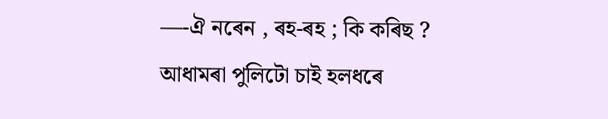—-ঐ নৰেন , ৰহ-ৰহ ; কি কৰিছ ?
আধামৰা পুলিটো চাই হলধৰে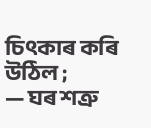চিৎকাৰ কৰি উঠিল ;
— ঘৰ শত্ৰু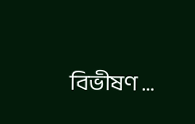বিভীষণ …